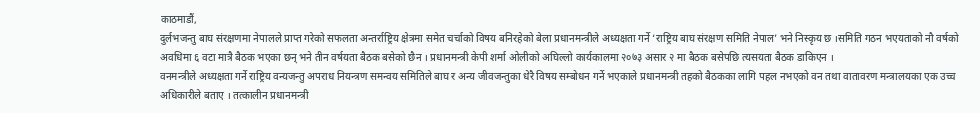काठमाडौं,
दुर्लभजन्तु बाघ संरक्षणमा नेपालले प्राप्त गरेको सफलता अन्तर्राष्ट्रिय क्षेत्रमा समेत चर्चाको विषय बनिरहेको बेला प्रधानमन्त्रीले अध्यक्षता गर्ने ‘राष्ट्रिय बाघ संरक्षण समिति नेपाल’ भने निस्कृय छ ।समिति गठन भएयताको नौ वर्षको अवधिमा ६ वटा मात्रै बैठक भएका छन् भने तीन वर्षयता बैठक बसेको छैन । प्रधानमन्त्री केपी शर्मा ओलीको अघिल्लो कार्यकालमा २०७३ असार २ मा बैठक बसेपछि त्यसयता बैठक डाकिएन ।
वनमन्त्रीले अध्यक्षता गर्ने राष्ट्रिय वन्यजन्तु अपराध नियन्त्रण समन्वय समितिले बाघ र अन्य जीवजन्तुका धेरै विषय सम्बोधन गर्ने भएकाले प्रधानमन्त्री तहको बैठकका लागि पहल नभएको वन तथा वातावरण मन्त्रालयका एक उच्च अधिकारीले बताए । तत्कालीन प्रधानमन्त्री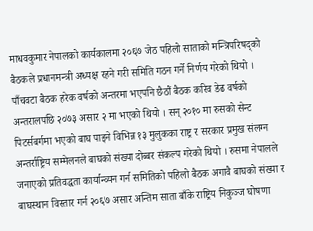माधवकुमार नेपालको कार्यकालमा २०६७ जेठ पहिलो साताको मन्त्रिपरिषद्को बैठकले प्रधानमन्त्री अध्यक्ष रहने गरी समिति गठन गर्ने निर्णय गरेको थियो ।
पाँचवटा बैठक हरेक वर्षको अन्तरमा भएपनि छैठौं बैठक करिव डेढ वर्षको अन्तरालपछि २०७३ असार २ मा भएको थियो । सन् २०१० मा रुसको सेन्ट पिटर्सबर्गमा भएको बाघ पाइने विभिन्न १३ मुलुकका राष्ट्र र सरकार प्रमुख संलग्न अन्तर्राष्ट्रिय सम्मेलनले बाघको संख्या दोब्बर संकल्प गरेको थियो । रुसमा नेपालले जनाएको प्रतिवद्धता कार्यान्व्यन गर्न समितिको पहिलो बैठक अगावै बाघको संख्या र बाघस्थान विस्तार गर्न २०६७ असार अन्तिम साता बाँके राष्ट्रिय निकुञ्ज घोषणा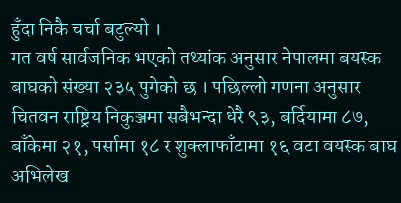हुँदा निकै चर्चा बटुल्यो ।
गत वर्ष सार्वजनिक भएको तथ्यांक अनुसार नेपालमा बयस्क बाघको संख्या २३५ पुगेको छ । पछिल्लो गणना अनुसार चितवन राष्ट्रिय निकुञ्जमा सबैभन्दा धेरै ९३, बर्दियामा ८७, बाँकेमा २१, पर्सामा १८ र शुक्लाफाँटामा १६ वटा वयस्क बाघ अभिलेख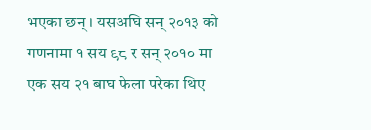भएका छन् । यसअघि सन् २०१३ को गणनामा १ सय ९८ र सन् २०१० मा एक सय २१ बाघ फेला परेका थिए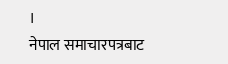।
नेपाल समाचारपत्रबाट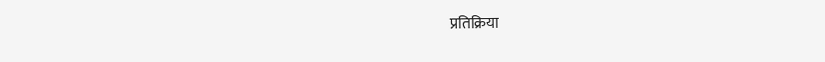प्रतिक्रिया